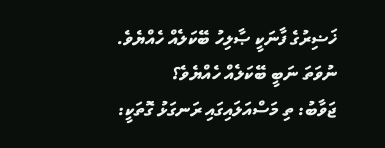ޚަޟިރުގެ ފާނަކީ ޞާލިހު ބޭކަލެއް ހެއްޔެވެ. ނުވަތަ ނަބީ ބޭކަލެއް ހެއްޔެވެ؟
ޖަވާބު: ތި މަސްއަލައިގައި ރަނގަޅު ގޮތަކީ: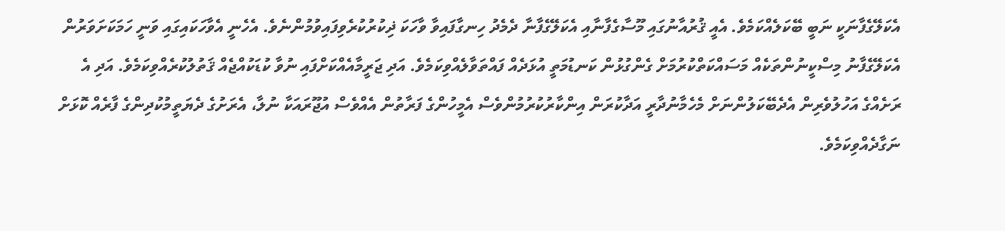އެކަލޭގެފާނަކީ ނަބީ ބޭކަލެއްކަމެވެ. އެއީ ޤުރުއާނުގައި މޫސާގެފާނާއި އެކަލޭގެފާނާ ދެމެދު ހިނގާފައިވާ ވާހަކަ ޛިކުރުކުރެވިފައިވުމުންނެވެ. އެހެނީ އެވާހަކައިގައި ވަނީ ހަމަކަށަވަރުން އެކަލޭގެފާނު މިސްކީނުންތަކެއް މަސައްކަތްކުރުމަށް ގެންގުޅުން ކަނޑުމަތީ އުޅަދެއް ފައްތަވާލެއްވިކަމެވެ. އަދި ޖަރީމާއެއްކަށްފައި ނުވާ ކުޑަކުއްޖެއް ޤަތުލުކުރެއްވިކަމެވެ. އަދި އެ ރަށެއްގެ އަހުލުވެރިން އެދެބޭކަލުންނަށް މެހެމާނުދާރީ އަދާކުރަން އިންކާރުކުރުމުންވެސް އެމީހުންގެ ފަރާތުން އެއްވެސް އުޖޫރައަކާ ނުލާ، އެރަށުގެ ދެޔަތީމުކުދިންގެ ފާރެއް ކޮޅަށް ނަގާދެއްވިކަމެވެ.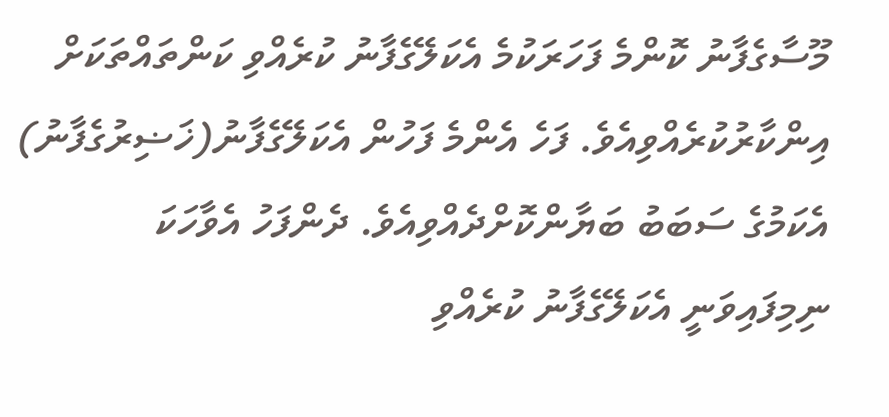މޫސާގެފާނު ކޮންމެ ފަހަރަކުމެ އެކަލޭގެފާނު ކުރެއްވި ކަންތައްތަކަށް އިންކާރުކުރެއްވިއެވެ. ފަހެ އެންމެ ފަހުން އެކަލޭގެފާނު(ޚަޟިރުގެފާނު) އެކަމުގެ ސަބަބު ބަޔާންކޮށްދެއްވިއެވެ. ދެންފަހު އެވާހަކަ ނިމިފައިވަނީ އެކަލޭގެފާނު ކުރެއްވި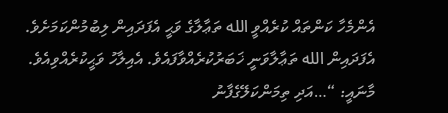އެންމެހާ ކަންތައް ކުރެއްވީ الله ތަޢާލާގެ ވަޙީ އެފަދައިން ލިބުމުންކަމަށެވެ. އެފަދައިން الله ތަޢާލާވަނީ ޚަބަރުކުރެއްވާފައެވެ. އެއިލާހު ވަޙީކުރެއްވިއެވެ.
މާނައީ: “…އަދި ތިމަންކަލޭގެފާނު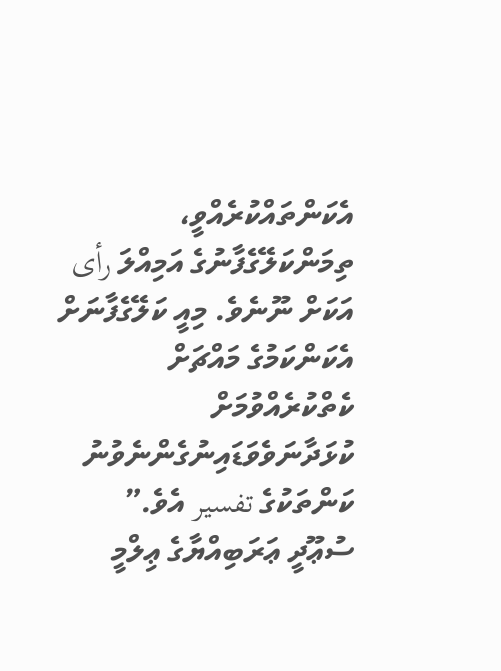އެކަންތައްކުރެއްވީ، ތިމަންކަލޭގެފާނުގެ އަމިއްލަ رأى އަކަށް ނޫނެވެ. މިއީ ކަލޭގެފާނަށް އެކަންކަމުގެ މައްޗަށް ކެތްކުރެއްވުމަށް ކުޅަދާނަވެވަޑައިނުގެންނެވުނު ކަންތަކުގެ تفسير އެވެ.”
ސުޢޫދީ ޢަރަބިއްޔާގެ ޢިލްމީ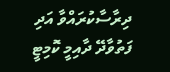ދިރާސާކުރައްވާ އަދި ފަތުވާދޭ ދާއިމީ ކޮމިޓީ